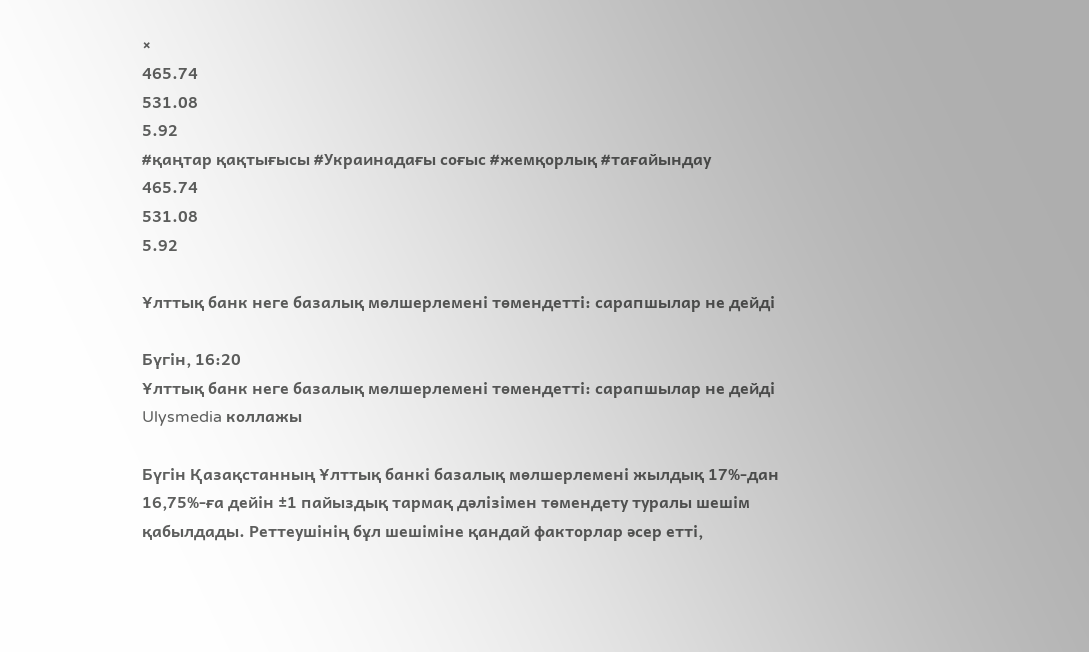×
465.74
531.08
5.92
#қаңтар қақтығысы #Украинадағы соғыс #жемқорлық #тағайындау
465.74
531.08
5.92

Ұлттық банк неге базалық мөлшерлемені төмендетті: сарапшылар не дейді

Бүгін, 16:20
Ұлттық банк неге базалық мөлшерлемені төмендетті: сарапшылар не дейді
Ulysmedia коллажы

Бүгін Қазақстанның Ұлттық банкі базалық мөлшерлемені жылдық 17%-дан 16,75%-ға дейін ±1 пайыздық тармақ дәлізімен төмендету туралы шешім қабылдады. Реттеушінің бұл шешіміне қандай факторлар әсер етті,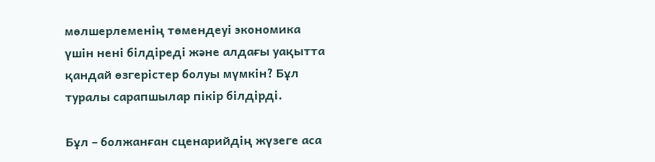мөлшерлеменің төмендеуі экономика үшін нені білдіреді және алдағы уақытта қандай өзгерістер болуы мүмкін? Бұл туралы сарапшылар пікір білдірді.

Бұл – болжанған сценарийдің жүзеге аса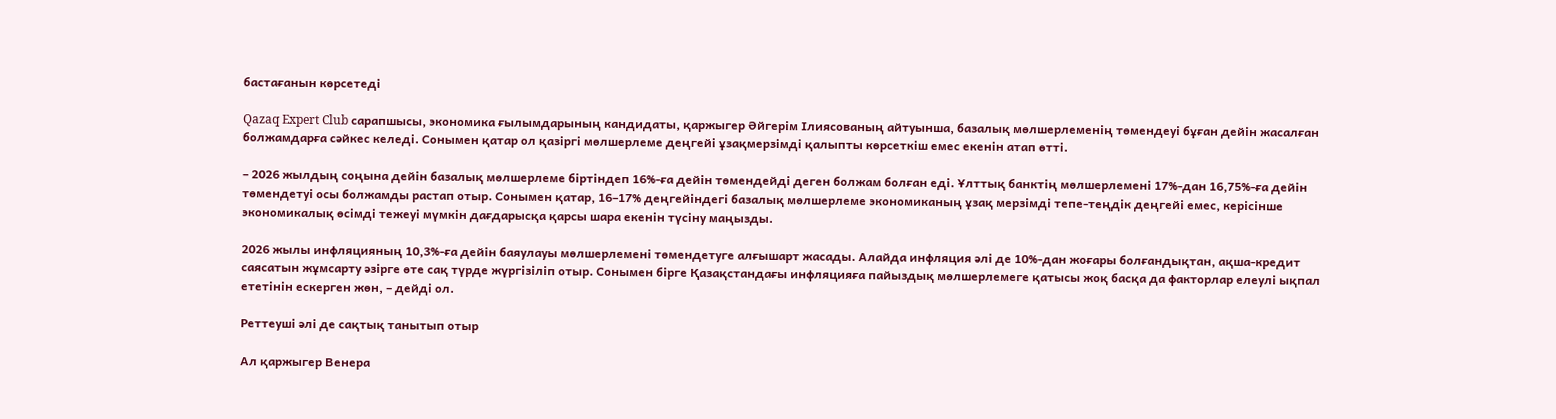бастағанын көрсетеді

Qazaq Expert Club сарапшысы, экономика ғылымдарының кандидаты, қаржыгер Әйгерім Ілиясованың айтуынша, базалық мөлшерлеменің төмендеуі бұған дейін жасалған болжамдарға сәйкес келеді. Сонымен қатар ол қазіргі мөлшерлеме деңгейі ұзақмерзімді қалыпты көрсеткіш емес екенін атап өтті.

– 2026 жылдың соңына дейін базалық мөлшерлеме біртіндеп 16%-ға дейін төмендейді деген болжам болған еді. Ұлттық банктің мөлшерлемені 17%-дан 16,75%-ға дейін төмендетуі осы болжамды растап отыр. Сонымен қатар, 16–17% деңгейіндегі базалық мөлшерлеме экономиканың ұзақ мерзімді тепе-теңдік деңгейі емес, керісінше экономикалық өсімді тежеуі мүмкін дағдарысқа қарсы шара екенін түсіну маңызды.

2026 жылы инфляцияның 10,3%-ға дейін баяулауы мөлшерлемені төмендетуге алғышарт жасады. Алайда инфляция әлі де 10%-дан жоғары болғандықтан, ақша-кредит саясатын жұмсарту әзірге өте сақ түрде жүргізіліп отыр. Сонымен бірге Қазақстандағы инфляцияға пайыздық мөлшерлемеге қатысы жоқ басқа да факторлар елеулі ықпал ететінін ескерген жөн, – дейді ол.

Реттеуші әлі де сақтық танытып отыр

Ал қаржыгер Венера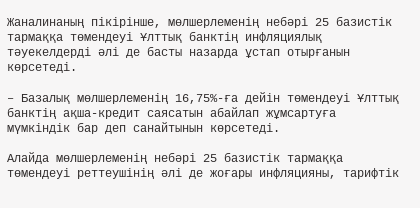Жаналинаның пікірінше, мөлшерлеменің небәрі 25 базистік тармаққа төмендеуі Ұлттық банктің инфляциялық тәуекелдерді әлі де басты назарда ұстап отырғанын көрсетеді.

– Базалық мөлшерлеменің 16,75%-ға дейін төмендеуі Ұлттық банктің ақша-кредит саясатын абайлап жұмсартуға мүмкіндік бар деп санайтынын көрсетеді.

Алайда мөлшерлеменің небәрі 25 базистік тармаққа төмендеуі реттеушінің әлі де жоғары инфляцияны, тарифтік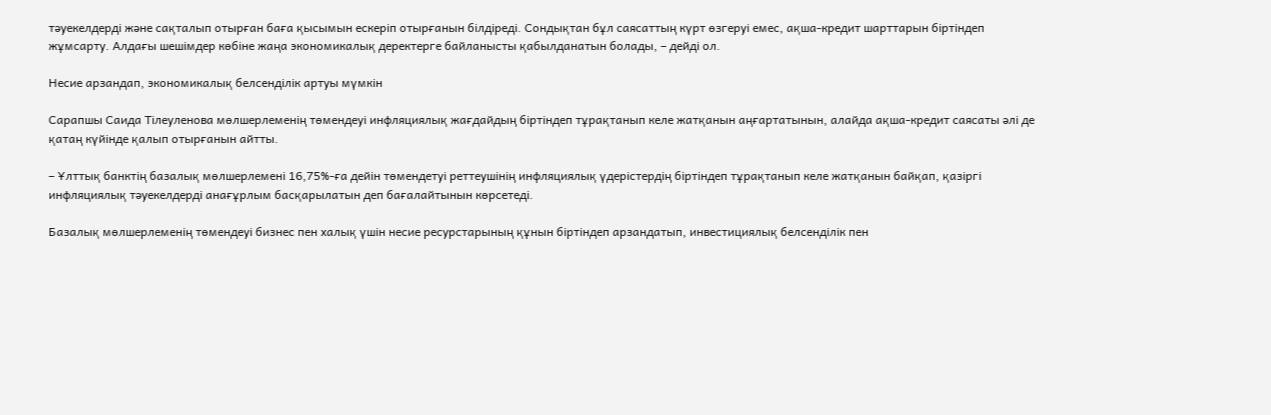тәуекелдерді және сақталып отырған баға қысымын ескеріп отырғанын білдіреді. Сондықтан бұл саясаттың күрт өзгеруі емес, ақша-кредит шарттарын біртіндеп жұмсарту. Алдағы шешімдер көбіне жаңа экономикалық деректерге байланысты қабылданатын болады, – дейді ол.

Несие арзандап, экономикалық белсенділік артуы мүмкін

Сарапшы Саида Тілеуленова мөлшерлеменің төмендеуі инфляциялық жағдайдың біртіндеп тұрақтанып келе жатқанын аңғартатынын, алайда ақша-кредит саясаты әлі де қатаң күйінде қалып отырғанын айтты.

– Ұлттық банктің базалық мөлшерлемені 16,75%-ға дейін төмендетуі реттеушінің инфляциялық үдерістердің біртіндеп тұрақтанып келе жатқанын байқап, қазіргі инфляциялық тәуекелдерді анағұрлым басқарылатын деп бағалайтынын көрсетеді.

Базалық мөлшерлеменің төмендеуі бизнес пен халық үшін несие ресурстарының құнын біртіндеп арзандатып, инвестициялық белсенділік пен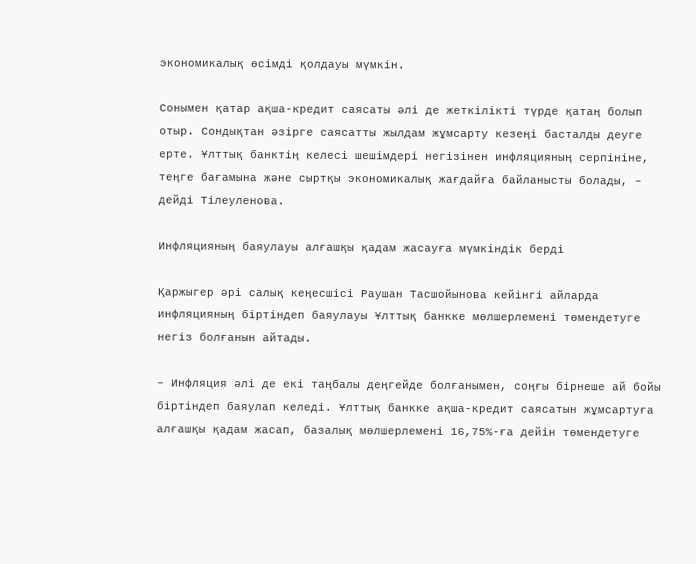экономикалық өсімді қолдауы мүмкін.

Сонымен қатар ақша-кредит саясаты әлі де жеткілікті түрде қатаң болып отыр. Сондықтан әзірге саясатты жылдам жұмсарту кезеңі басталды деуге ерте. Ұлттық банктің келесі шешімдері негізінен инфляцияның серпініне, теңге бағамына және сыртқы экономикалық жағдайға байланысты болады, – дейді Тілеуленова.

Инфляцияның баяулауы алғашқы қадам жасауға мүмкіндік берді

Қаржыгер әрі салық кеңесшісі Раушан Тасшойынова кейінгі айларда инфляцияның біртіндеп баяулауы Ұлттық банкке мөлшерлемені төмендетуге негіз болғанын айтады.

– Инфляция әлі де екі таңбалы деңгейде болғанымен, соңғы бірнеше ай бойы біртіндеп баяулап келеді. Ұлттық банкке ақша-кредит саясатын жұмсартуға алғашқы қадам жасап, базалық мөлшерлемені 16,75%-ға дейін төмендетуге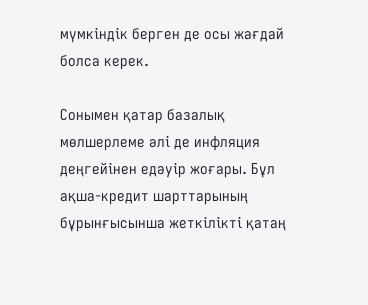мүмкіндік берген де осы жағдай болса керек.

Сонымен қатар базалық мөлшерлеме әлі де инфляция деңгейінен едәуір жоғары. Бұл ақша-кредит шарттарының бұрынғысынша жеткілікті қатаң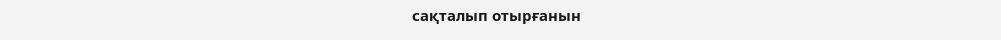сақталып отырғанын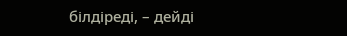білдіреді, – дейді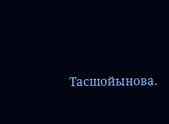Тасшойынова.